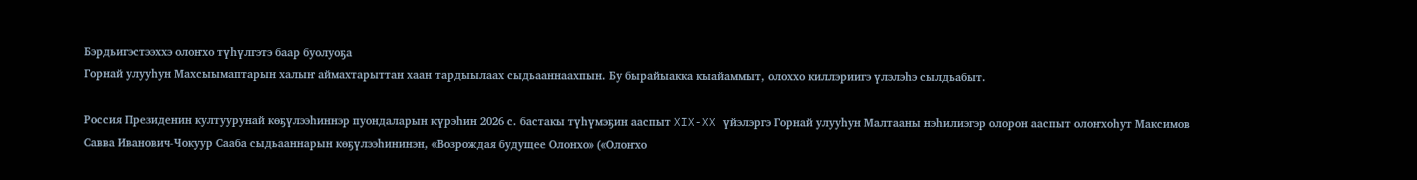Бэрдьигэстээххэ олоҥхо түһүлгэтэ баар буолуоҕа
Горнай улууһун Махсыымаптарын халыҥ аймахтарыттан хаан тардыылаах сыдьааннаахпын. Бу бырайыакка кыайаммыт, олоххо киллэриигэ үлэлэһэ сылдьабыт.

Россия Президенин култуурунай көҕүлээһиннэр пуондаларын күрэһин 2026 с. бастакы түһүмэҕин ааспыт XIX-XX үйэлэргэ Горнай улууһун Малтааны нэһилиэгэр олорон ааспыт олоҥхоһут Максимов Савва Иванович-Чокуур Сааба сыдьааннарын көҕүлээһининэн, «Возрождая будущее Олонхо» («Олоҥхо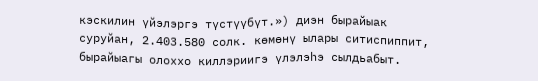кэскилин үйэлэргэ түстүүбүт.») диэн бырайыак суруйан, 2.403.580 солк. көмөнү ылары ситиспиппит, бырайыагы олоххо киллэриигэ үлэлэһэ сылдьабыт.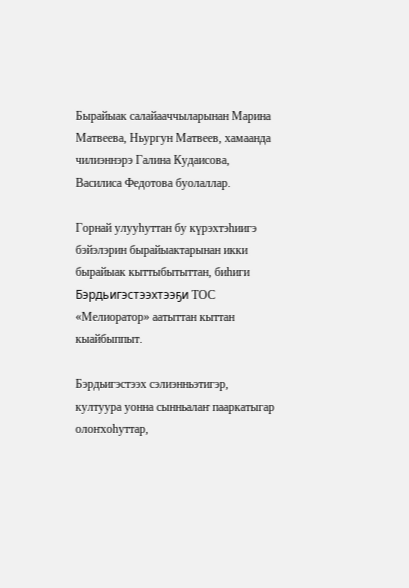Бырайыак салайааччыларынан Марина Матвеева, Ньургун Матвеев, хамаанда чилиэннэрэ Галина Кудаисова, Василиса Федотова буолаллар.

Горнай улууһуттан бу күрэхтэһиигэ бэйэлэрин бырайыактарынан икки бырайыак кыттыбытыттан, биһиги Бэрдьигэстээхтээҕи ТОС «Мелиоратор» аатыттан кыттан кыайбыппыт.

Бэрдьигэстээх сэлиэнньэтигэр, култуура уонна сынньалаҥ пааркатыгар олоҥхоһуттар,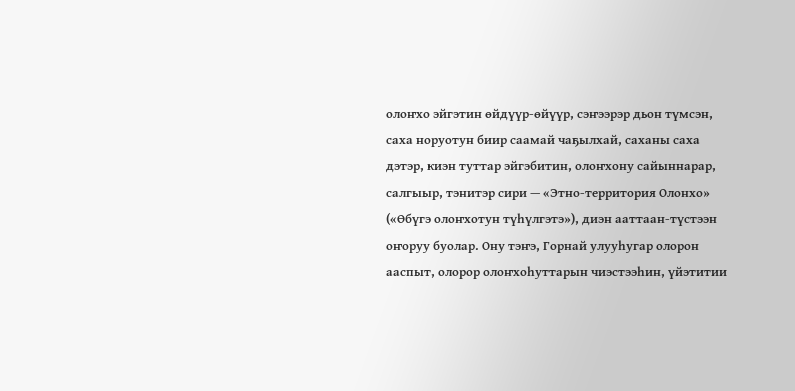олоҥхо эйгэтин өйдүүр-өйүүр, сэҥээрэр дьон түмсэн, саха норуотун биир саамай чаҕылхай, саханы саха дэтэр, киэн туттар эйгэбитин, олоҥхону сайыннарар, салгыыр, тэнитэр сири — «Этно-территория Олонхо» («Өбүгэ олоҥхотун түһүлгэтэ»), диэн ааттаан-түстээн оҥоруу буолар. Ону тэҥэ, Горнай улууһугар олорон ааспыт, олорор олоҥхоһуттарын чиэстээһин, үйэтитии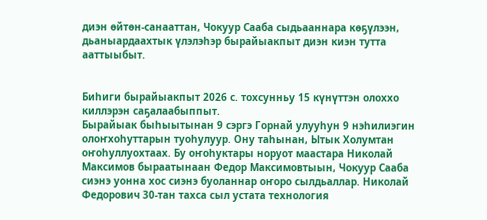диэн өйтөн-санааттан, Чокуур Сааба сыдьааннара көҕүлээн, дьаныардаахтык үлэлэһэр бырайыакпыт диэн киэн тутта ааттыыбыт.


Биһиги бырайыакпыт 2026 с. тохсунньу 15 күнүттэн олоххо киллэрэн саҕалаабыппыт.
Бырайыак быһыытынан 9 сэргэ Горнай улууһун 9 нэһилиэгин олоҥхоһуттарын туоһулуур. Ону таһынан, Ытык Холумтан оҥоһуллуохтаах. Бу оҥоһуктары норуот маастара Николай Максимов быраатынаан Федор Максимовтыын, Чокуур Сааба сиэнэ уонна хос сиэнэ буоланнар оҥоро сылдьаллар. Николай Федорович 30-тан тахса сыл устата технология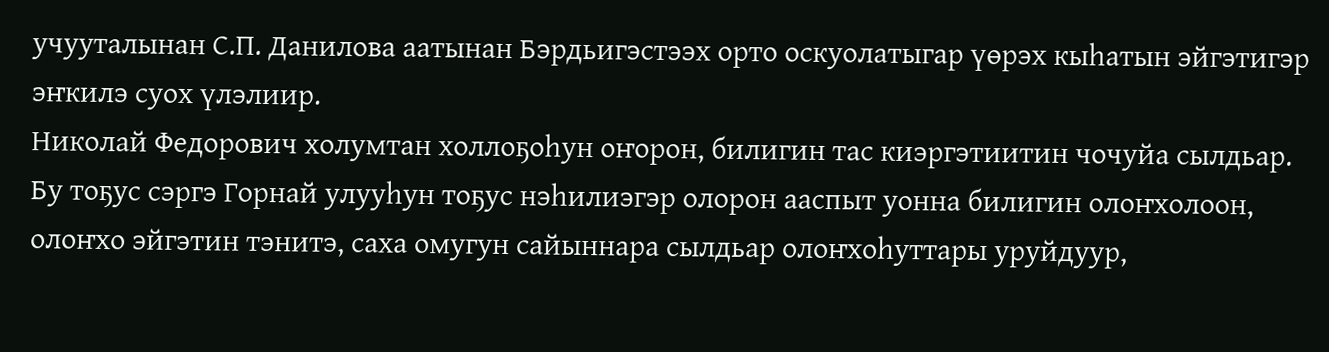учууталынан С.П. Данилова аатынан Бэрдьигэстээх орто оскуолатыгар үөрэх кыһатын эйгэтигэр эҥкилэ суох үлэлиир.
Николай Федорович холумтан холлоҕоһун оҥорон, билигин тас киэргэтиитин чочуйа сылдьар. Бу тоҕус сэргэ Горнай улууһун тоҕус нэһилиэгэр олорон ааспыт уонна билигин олоҥхолоон, олоҥхо эйгэтин тэнитэ, саха омугун сайыннара сылдьар олоҥхоһуттары уруйдуур,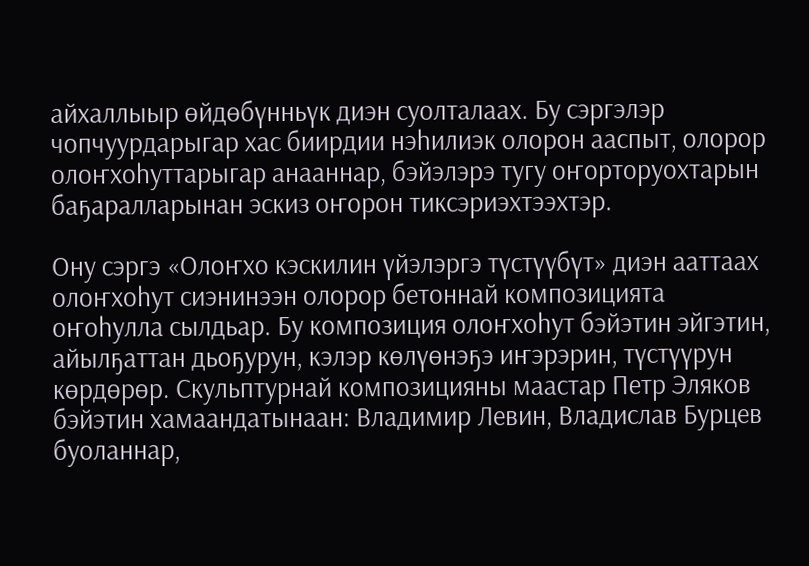айхаллыыр өйдөбүнньүк диэн суолталаах. Бу сэргэлэр чопчуурдарыгар хас биирдии нэһилиэк олорон ааспыт, олорор олоҥхоһуттарыгар анааннар, бэйэлэрэ тугу оҥорторуохтарын баҕаралларынан эскиз оҥорон тиксэриэхтээхтэр.

Ону сэргэ «Олоҥхо кэскилин үйэлэргэ түстүүбүт» диэн ааттаах олоҥхоһут сиэнинээн олорор бетоннай композицията оҥоһулла сылдьар. Бу композиция олоҥхоһут бэйэтин эйгэтин, айылҕаттан дьоҕурун, кэлэр көлүөнэҕэ иҥэрэрин, түстүүрун көрдөрөр. Скульптурнай композицияны маастар Петр Эляков бэйэтин хамаандатынаан: Владимир Левин, Владислав Бурцев буоланнар,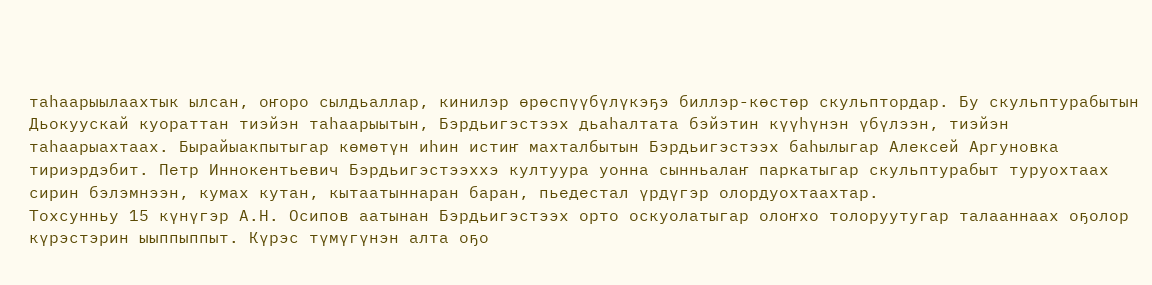таһаарыылаахтык ылсан, оҥоро сылдьаллар, кинилэр өрөспүүбүлүкэҕэ биллэр-көстөр скульптордар. Бу скульптурабытын Дьокуускай куораттан тиэйэн таһаарыытын, Бэрдьигэстээх дьаһалтата бэйэтин күүһүнэн үбүлээн, тиэйэн таһаарыахтаах. Бырайыакпытыгар көмөтүн иһин истиҥ махталбытын Бэрдьигэстээх баһылыгар Алексей Аргуновка тириэрдэбит. Петр Иннокентьевич Бэрдьигэстээххэ култуура уонна сынньалаҥ паркатыгар скульптурабыт туруохтаах сирин бэлэмнээн, кумах кутан, кытаатыннаран баран, пьедестал үрдүгэр олордуохтаахтар.
Тохсунньу 15 күнүгэр А.Н. Осипов аатынан Бэрдьигэстээх орто оскуолатыгар олоҥхо толоруутугар талааннаах оҕолор күрэстэрин ыыппыппыт. Күрэс түмүгүнэн алта оҕо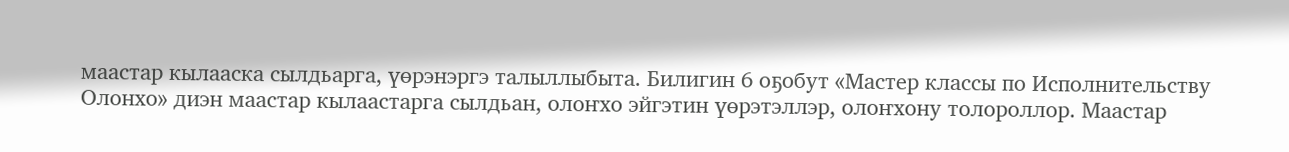маастар кылааска сылдьарга, үөрэнэргэ талыллыбыта. Билигин 6 оҕобут «Мастер классы по Исполнительству Олонхо» диэн маастар кылаастарга сылдьан, олоҥхо эйгэтин үөрэтэллэр, олоҥхону толороллор. Маастар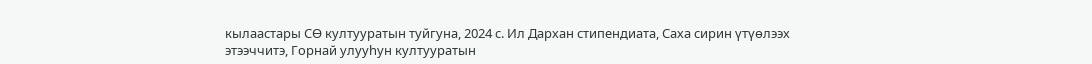кылаастары СӨ култууратын туйгуна, 2024 с. Ил Дархан стипендиата, Саха сирин үтүөлээх этээччитэ, Горнай улууһун култууратын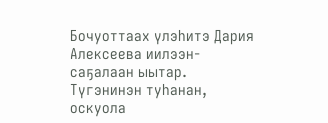Бочуоттаах үлэһитэ Дария Алексеева иилээн-саҕалаан ыытар.
Түгэнинэн туһанан, оскуола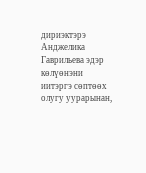дириэктэрэ Анджелика Гаврильева эдэр көлүөнэни иитэргэ сөптөөх олугу уурарынан,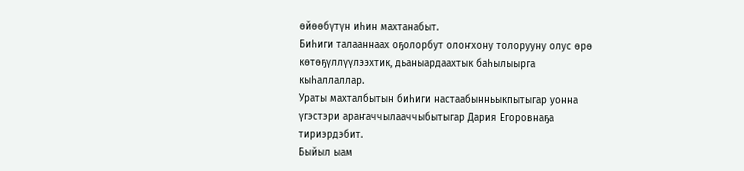өйөөбүтүн иһин махтанабыт.
Биһиги талааннаах оҕолорбут олоҥхону толорууну олус өрө көтөҕүллүүлээхтик, дьаныардаахтык баһылыырга кыһаллаллар.
Ураты махталбытын биһиги настаабынньыкпытыгар уонна үгэстэри араҥаччылааччыбытыгар Дария Егоровнаҕа тириэрдэбит.
Быйыл ыам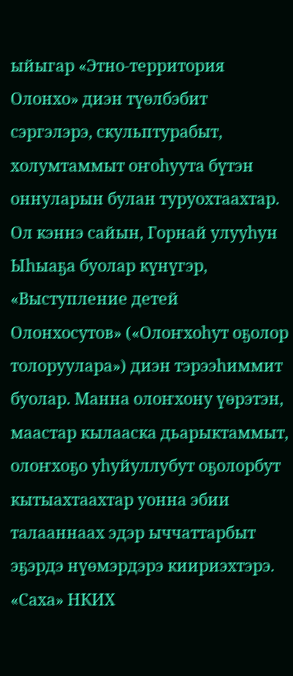ыйыгар «Этно-территория Олонхо» диэн түөлбэбит сэргэлэрэ, скульптурабыт, холумтаммыт оҥоһуута бүтэн оннуларын булан туруохтаахтар. Ол кэннэ сайын, Горнай улууһун Ыһыаҕа буолар күнүгэр, «Выступление детей Олонхосутов» («Олоҥхоһут оҕолор толоруулара») диэн тэрээһиммит буолар. Манна олоҥхону үөрэтэн, маастар кылааска дьарыктаммыт, олоҥхоҕо уһуйуллубут оҕолорбут кытыахтаахтар уонна эбии талааннаах эдэр ыччаттарбыт эҕэрдэ нүөмэрдэрэ киириэхтэрэ. «Саха» НКИХ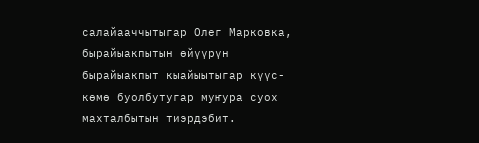салайааччытыгар Олег Марковка, бырайыакпытын өйүүрүн бырайыакпыт кыайыытыгар күүс-көмө буолбутугар муҥура суох махталбытын тиэрдэбит.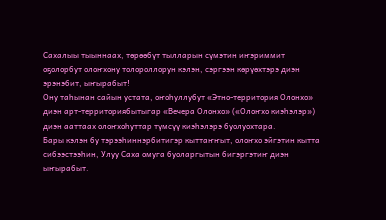Сахалыы тыыннаах, төрөөбүт тылларын сүмэтин иҥэриммит оҕолорбут олоҥхону толороллорун кэлэн, сэргээн көрүөхтэрэ диэн эрэнэбит, ыҥырабыт!
Ону таһынан сайын устата, оҥоһуллубут «Этно-территория Олонхо» диэн арт-территориябытыгар «Вечера Олонхо» («Олоҥхо киэһэлэр») диэн ааттаах олоҥхоһуттар түмсүү киэһэлэрэ буолуохтара.
Бары кэлэн бу тэрээһиннэрбитигэр кыттаҥҥыт, олоҥхо эйгэтин кытта сибээстээһин, Улуу Саха омуга буоларгытын бигэргэтиҥ диэн ыҥырабыт.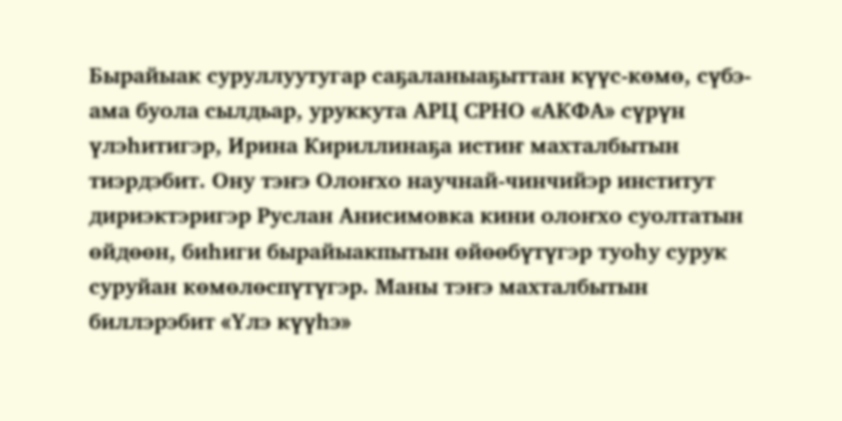Бырайыак суруллуутугар саҕаланыаҕыттан күүс-көмө, сүбэ-ама буола сылдьар, уруккута АРЦ СРНО «АКФА» сүрүн үлэһитигэр, Ирина Кириллинаҕа истиҥ махталбытын тиэрдэбит. Ону тэҥэ Олоҥхо научнай-чинчийэр институт дириэктэригэр Руслан Анисимовка кини олоҥхо суолтатын өйдөөн, биһиги бырайыакпытын өйөөбүтүгэр туоһу сурук суруйан көмөлөспүтүгэр. Маны тэҥэ махталбытын биллэрэбит «Үлэ күүһэ»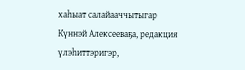хаһыат салайааччытыгар Күннэй Алексееваҕа, редакция үлэһиттэригэр,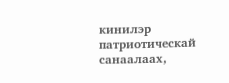кинилэр патриотическай санаалаах,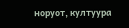норуот, култуура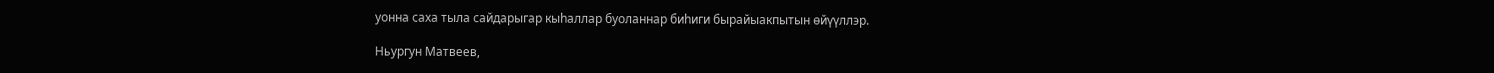уонна саха тыла сайдарыгар кыһаллар буоланнар биһиги бырайыакпытын өйүүллэр.

Ньургун Матвеев,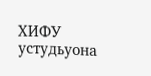ХИФУ устудьуона